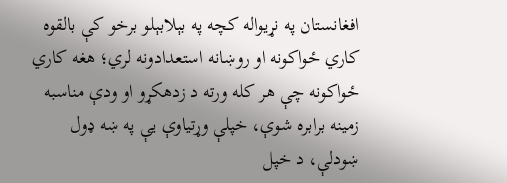افغانستان په نړیواله کچه په بېلابېلو برخو کې بالقوه کاري ځواکونه او روښانه استعدادونه لري؛ هغه کاري ځواکونه چې هر کله ورته د زدهکړو او ودې مناسبه زمینه برابره شوې، خپلې وړتیاوې یې په ښه ډول ښودلې، د خپل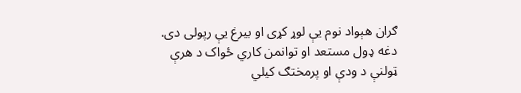ګران هېواد نوم یې لوړ کړی او بیرغ یې رپولی دی. دغه ډول مستعد او توانمن کاري ځواک د هرې ټولنې د ودې او پرمختګ کیلي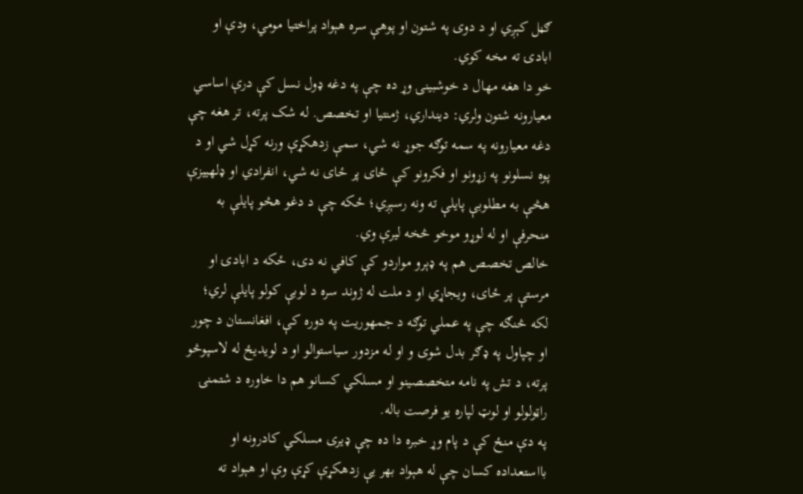ګڼل کېږي او د دوی په شتون او پوهې سره هېواد پراختیا مومي، ودې او ابادۍ ته مخه کوي.
خو دا هغه مهال د خوشبینۍ وړ ده چې په دغه ډول نسل کې درې اساسي معیارونه شتون ولري: دینداري، ژمنتیا او تخصص. له شک پرته، تر هغه چې دغه معیارونه په سمه توګه جوړ نه شي، سمې زدهکړې ورنه کړل شي او د پوه نسلونو په زړونو او فکرونو کې ځای پر ځای نه شي، انفرادي او ډلهییزې هڅې به مطلوبې پایلې ته ونه رسېږي؛ ځکه چې د دغو هڅو پایلې به منحرفې او له لوړو موخو څخه لیرې وي.
خالص تخصص هم په ډېرو مواردو کې کافي نه دی، ځکه د ابادۍ او مرستې پر ځای، ویجاړي او د ملت له ژوند سره د لوبې کولو پایلې لري؛ لکه څنګه چې په عملي توګه د جمهوریت په دوره کې، افغانستان د چور او چپاول په ډګر بدل شوی و او له مزدور سیاستوالو او د لویدیځ له لاسپوڅو پرته، د تش په نامه متخصصینو او مسلکي کسانو هم دا خاوره د شتمنۍ راټولولو او لوټ لپاره یو فرصت باله.
په دې منځ کې د پام وړ خبره دا ده چې ډیری مسلکي کادرونه او بااستعداده کسان چې له هېواد بهر یې زدهکړې کړې وې او هېواد ته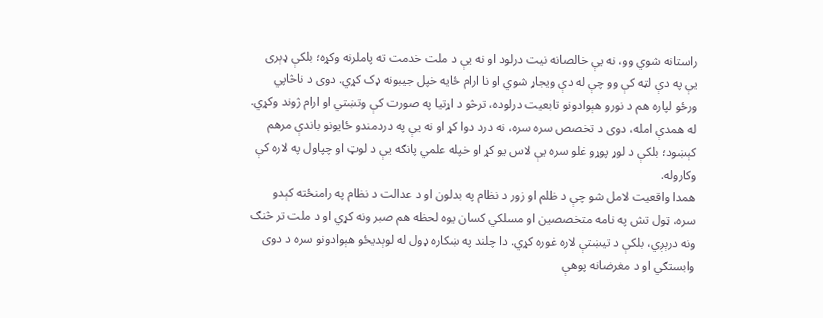راستانه شوي وو، نه یې خالصانه نیت درلود او نه یې د ملت خدمت ته پاملرنه وکړه؛ بلکې ډېری یې په دې لټه کې وو چې له دې ویجاړ شوي او نا ارام ځایه خپل جیبونه ډک کړي. دوی د ناڅاپي ورځو لپاره هم د نورو هېوادونو تابعیت درلوده، ترڅو د اړتیا په صورت کې وتښتي او ارام ژوند وکړي.
له همدې امله، دوی د تخصص سره سره، نه درد دوا کړ او نه یې په دردمندو ځایونو باندې مرهم کېښود؛ بلکې د لوړ پوړو غلو سره یې لاس یو کړ او خپله علمي پانګه یې د لوټ او چپاول په لاره کې وکاروله.
همدا واقعیت لامل شو چې د ظلم او زور د نظام په بدلون او د عدالت د نظام په رامنځته کېدو سره، ټول تش په نامه متخصصین او مسلکي کسان یوه لحظه هم صبر ونه کړي او د ملت تر څنګ ونه درېږي، بلکې د تیښتې لاره غوره کړي. دا چلند په ښکاره ډول له لوېدیځو هېوادونو سره د دوی وابستګي او د مغرضانه پوهې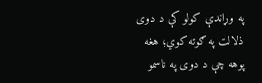په وړاندې کولو کې د دوی ذلالت په ګوته کوي؛ هغه پوهه چې د دوی په ناسمو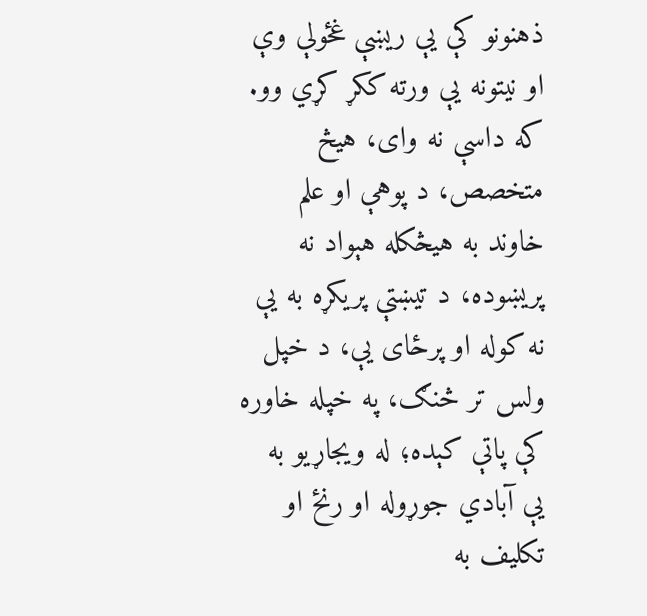ذهنونو کې یې ریښې غځولې وې او نیتونه یې ورته ککړ کړي وو.
که داسې نه وای، هیڅ متخصص، د پوهې او علم خاوند به هیڅکله هېواد نه پریښوده، د تیښتې پریکړه به یې نه کوله او پرځای یې، د خپل ولس تر څنګ، په خپله خاوره کې پاتې کېده؛ له ویجاړیو به یې آبادي جوړوله او رنځ او تکلیف به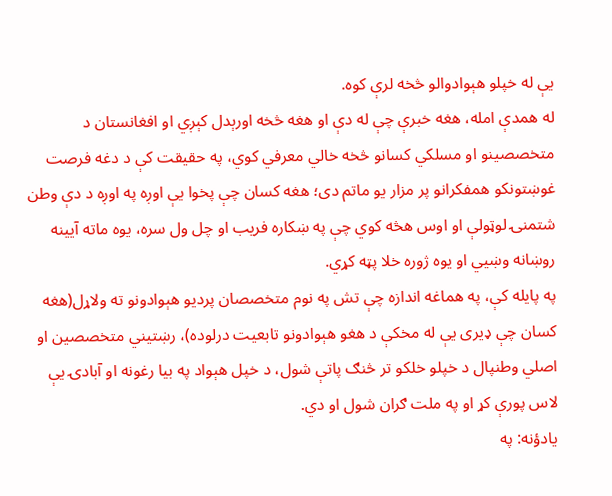یې له خپلو هېوادوالو څخه لرې کوه.
له همدې امله، هغه خبرې چې له دې او هغه څخه اورېدل کېږي او افغانستان د متخصصینو او مسلکي کسانو څخه خالي معرفي کوي، په حقیقت کې د دغه فرصت غوښتونکو همفکرانو پر مزار یو ماتم دی؛ هغه کسان چې پخوا یې اوږه په اوږه د دې وطن شتمنۍ لوټولې او اوس هڅه کوي چې په ښکاره فریب او چل ول سره، یوه ماته آیینه روښانه وښيي او یوه ژوره خلا پټه کړي.
په پایله کې، په هماغه اندازه چې تش په نوم متخصصان پردیو هېوادونو ته ولاړل(هغه کسان چې ډیری یې له مخکې د هغو هېوادونو تابعیت درلوده)، رښتیني متخصصین او اصلي وطنپال د خپلو خلکو تر څنګ پاتې شول، د خپل هېواد په بیا رغونه او آبادۍ یې لاس پورې کړ او په ملت ګران شول او دي.
یادؤنه: په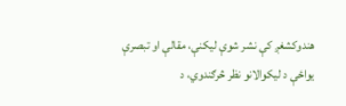هندوکشغږ کې نشر شوې لیکنې، مقالې او تبصرې یواځې د لیکوالانو نظر څرګندوي، د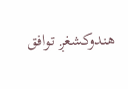هندوکشغږ توافق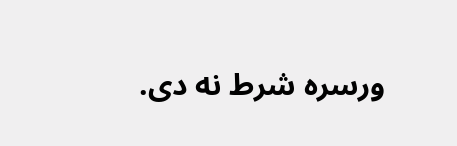ورسره شرط نه دی.